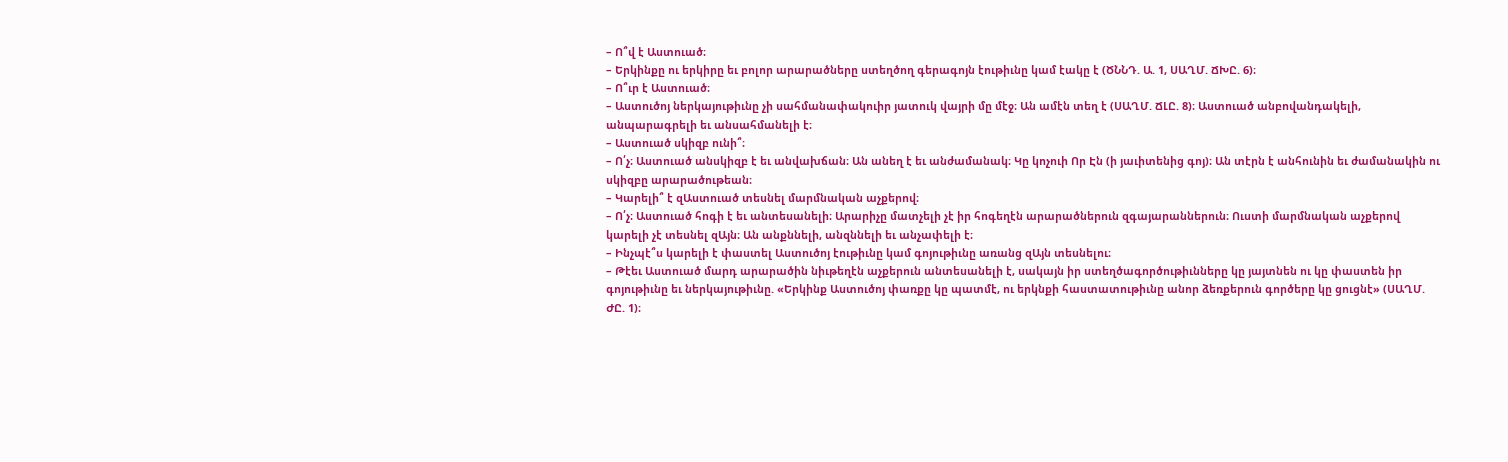– Ո՞վ է Աստուած։
– Երկինքը ու երկիրը եւ բոլոր արարածները ստեղծող գերագոյն էութիւնը կամ էակը է (ԾՆՆԴ. Ա. 1, ՍԱՂՄ. ՃԽԸ. 6)։
– Ո՞ւր է Աստուած։
– Աստուծոյ ներկայութիւնը չի սահմանափակուիր յատուկ վայրի մը մէջ։ Ան ամէն տեղ է (ՍԱՂՄ. ՃԼԸ. 8)։ Աստուած անբովանդակելի, անպարագրելի եւ անսահմանելի է։
– Աստուած սկիզբ ունի՞։
– Ո՛չ։ Աստուած անսկիզբ է եւ անվախճան։ Ան անեղ է եւ անժամանակ։ Կը կոչուի Որ Էն (ի յաւիտենից գոյ)։ Ան տէրն է անհունին եւ ժամանակին ու սկիզբը արարածութեան։
– Կարելի՞ է զԱստուած տեսնել մարմնական աչքերով։
– Ո՛չ։ Աստուած հոգի է եւ անտեսանելի։ Արարիչը մատչելի չէ իր հոգեղէն արարածներուն զգայարաններուն։ Ուստի մարմնական աչքերով կարելի չէ տեսնել զԱյն։ Ան անքննելի, անզննելի եւ անչափելի է։
– Ինչպէ՞ս կարելի է փաստել Աստուծոյ էութիւնը կամ գոյութիւնը առանց զԱյն տեսնելու։
– Թէեւ Աստուած մարդ արարածին նիւթեղէն աչքերուն անտեսանելի է, սակայն իր ստեղծագործութիւնները կը յայտնեն ու կը փաստեն իր գոյութիւնը եւ ներկայութիւնը. «Երկինք Աստուծոյ փառքը կը պատմէ, ու երկնքի հաստատութիւնը անոր ձեռքերուն գործերը կը ցուցնէ» (ՍԱՂՄ. ԺԸ. 1)։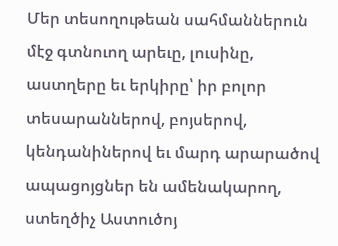Մեր տեսողութեան սահմաններուն մէջ գտնուող արեւը, լուսինը, աստղերը եւ երկիրը՝ իր բոլոր տեսարաններով, բոյսերով, կենդանիներով եւ մարդ արարածով ապացոյցներ են ամենակարող, ստեղծիչ Աստուծոյ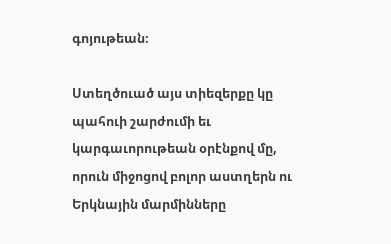գոյութեան։

Ստեղծուած այս տիեզերքը կը պահուի շարժումի եւ կարգաւորութեան օրէնքով մը, որուն միջոցով բոլոր աստղերն ու Երկնային մարմինները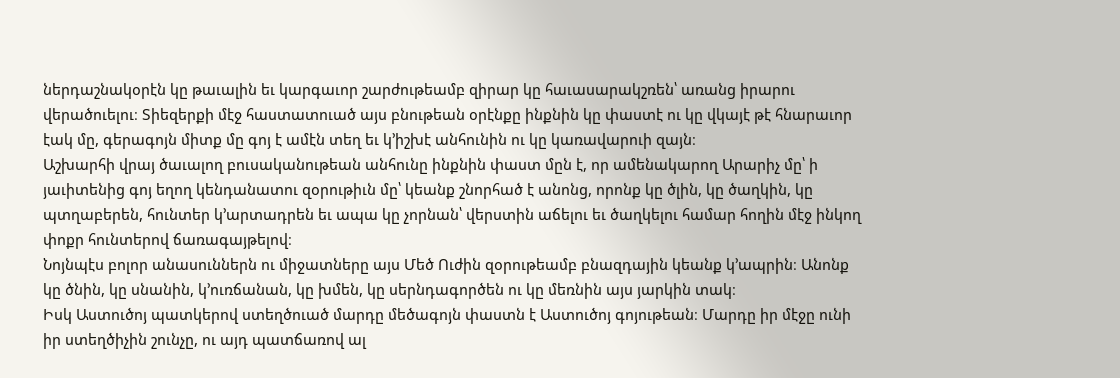ներդաշնակօրէն կը թաւալին եւ կարգաւոր շարժութեամբ զիրար կը հաւասարակշռեն՝ առանց իրարու վերածուելու։ Տիեզերքի մէջ հաստատուած այս բնութեան օրէնքը ինքնին կը փաստէ ու կը վկայէ թէ հնարաւոր էակ մը, գերագոյն միտք մը գոյ է ամէն տեղ եւ կ’իշխէ անհունին ու կը կառավարուի զայն։
Աշխարհի վրայ ծաւալող բուսականութեան անհունը ինքնին փաստ մըն է, որ ամենակարող Արարիչ մը՝ ի յաւիտենից գոյ եղող կենդանատու զօրութիւն մը՝ կեանք շնորհած է անոնց, որոնք կը ծլին, կը ծաղկին, կը պտղաբերեն, հունտեր կ’արտադրեն եւ ապա կը չորնան՝ վերստին աճելու եւ ծաղկելու համար հողին մէջ ինկող փոքր հունտերով ճառագայթելով։
Նոյնպէս բոլոր անասուններն ու միջատները այս Մեծ Ուժին զօրութեամբ բնազդային կեանք կ’ապրին։ Անոնք կը ծնին, կը սնանին, կ’ուռճանան, կը խմեն, կը սերնդագործեն ու կը մեռնին այս յարկին տակ։
Իսկ Աստուծոյ պատկերով ստեղծուած մարդը մեծագոյն փաստն է Աստուծոյ գոյութեան։ Մարդը իր մէջը ունի իր ստեղծիչին շունչը, ու այդ պատճառով ալ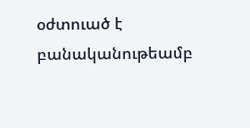օժտուած է բանականութեամբ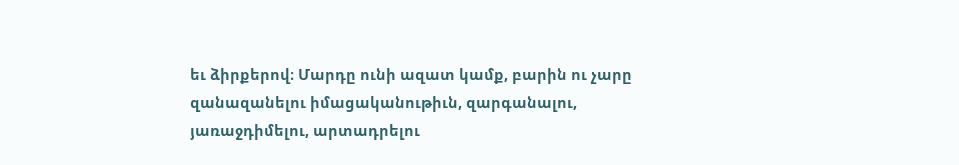եւ ձիրքերով։ Մարդը ունի ազատ կամք, բարին ու չարը զանազանելու իմացականութիւն, զարգանալու, յառաջդիմելու, արտադրելու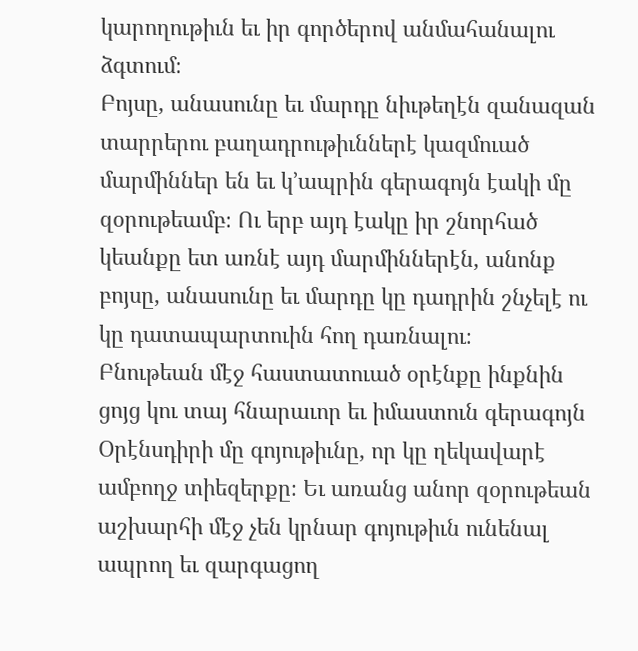կարողութիւն եւ իր գործերով անմահանալու ձգտում։
Բոյսը, անասունը եւ մարդը նիւթեղէն զանազան տարրերու բաղադրութիւններէ կազմուած մարմիններ են եւ կ’ապրին գերագոյն էակի մը զօրութեամբ։ Ու երբ այդ էակը իր շնորհած կեանքը ետ առնէ այդ մարմիններէն, անոնք բոյսը, անասունը եւ մարդը կը դադրին շնչելէ ու կը դատապարտուին հող դառնալու։
Բնութեան մէջ հաստատուած օրէնքը ինքնին ցոյց կու տայ հնարաւոր եւ իմաստուն գերագոյն Օրէնսդիրի մը գոյութիւնը, որ կը ղեկավարէ ամբողջ տիեզերքը։ Եւ առանց անոր զօրութեան աշխարհի մէջ չեն կրնար գոյութիւն ունենալ ապրող եւ զարգացող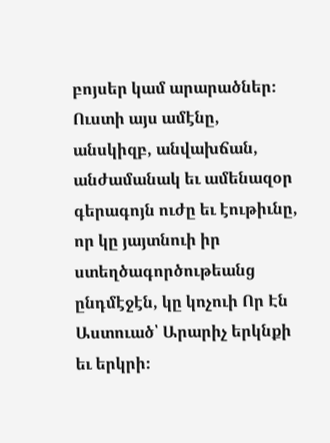բոյսեր կամ արարածներ։ Ուստի այս ամէնը, անսկիզբ, անվախճան, անժամանակ եւ ամենազօր գերագոյն ուժը եւ էութիւնը, որ կը յայտնուի իր ստեղծագործութեանց ընդմէջէն, կը կոչուի Որ Էն Աստուած՝ Արարիչ երկնքի եւ երկրի։